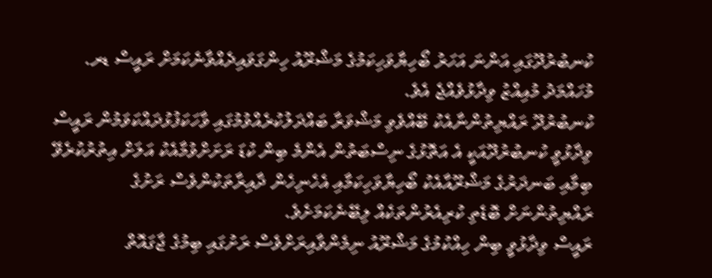ކުނބުރުދޫގައި އަންނަ އަހަރު ބޯހިޔާވަހިކަމުގެ މަޝްރޫއު ހިންގަވައިދެއްވާނެކަމަށް ރައީސް ޑރ. މުހައްމަދު މުއިއްޒު ވިދާޅުވެއްޖެ އެވެ.
ކުނބުރުދޫ ރައްޔިތުންނާއެކު ބޭއްވެވި މަޝްވަރާ ބައްދަލުކުރެއްވުމުގައި ވާހަކަފުޅުދައްކަވަމުން ރައީސް ވިދާޅުވީ ކުނބުރުދޫއަކީ އެ އަތޮޅުގެ ނިސްބަތުން އެންމެ ބިން ކުޑަ ރަށަށްވުމާއެކު އަލަށް އިތުރުކުރެވޭ ބިމާއި ބަނދަރުގެ މަޝްރޫއާއެކު ބޯހިޔާވަހިކަމާއި އެހެނިހެން ދާއިރާތަކުންވެސް ރަށުގެ ރައްޔިތުންނަށް ބޮޑެތި ކުރިއެރުންތަކެއް ލިބޭނެކަމަށެވެ.
ރައީސް ވިދާޅުވީ ބިން ހިއްކުމުގެ މަޝްރޫއު ނިމެންވާއިރަށްވެސް ރަށުގައި ބިމުގެ ޖާގައޮތް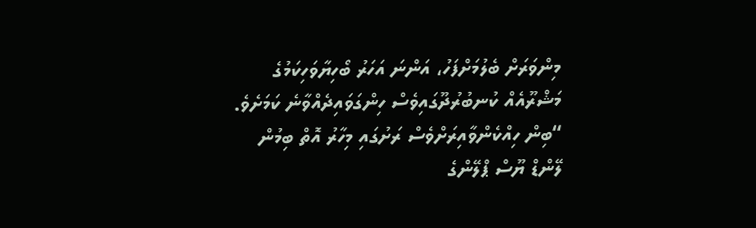މިންވަރަށް ބެލުމަށްފަހު، އަންނަ އަހަރު ބޯހިޔާވަހިކަމުގެ މަޝްރޫއެއް ކުނބުރުދޫގައިވެސް ހިންގަވައިދެއްވާނެ ކަމަށެވެ.
“ބިން ހިއްކެންވާއިރަށްވެސް ރަށުގައި މިހާރު އޮތް ބިމުން ލޭންޑް ޔޫސް ޕްލޭންގެ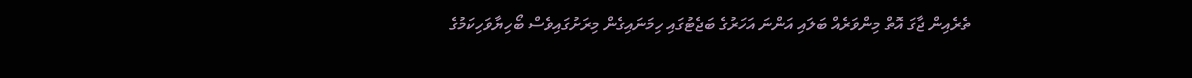ތެރެއިން ޖާގަ އޮތް މިންވަރެއް ބަލައި އަންނަ އަހަރުގެ ބަޖެޓުގައި ހިމަނައިގެން މިރަށުގައިވެސް ބޯހިޔާވަހިކަމުގެ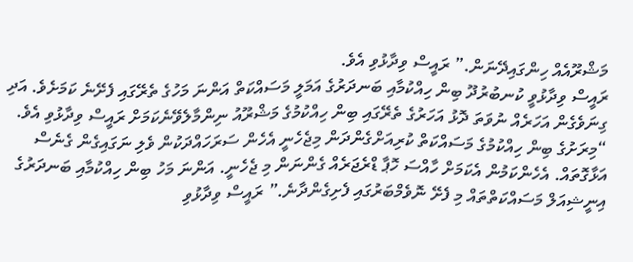މަޝްރޫއެއް ހިންގައިދޭނަން.” ރައީސް ވިދާޅުވި އެވެ.
ރައީސް ވިދާޅުވީ ކުނބުރުދޫ ބިން ހިއްކުމާއި ބަނދަރުގެ އަމަލީ މަސައްކަތް އަންނަ މަހުގެ ތެރޭގައި ފެށޭނެ ކަމަށެވެ. އަދި ގިނަވެގެން އަހަރެއް ނުވަތަ ދޮޅު އަހަރުގެ ތެރޭގައި ބިން ހިއްކުމުގެ މަޝްރޫއު ނިންމާލެވޭނެކަމަށް ރައީސް ވިދާޅުވި އެވެ.
“މިރަށުގެ ބިން ހިއްކުމުގެ މަސައްކަތް ކުރިއަށްގެންދަން މިޖެހެނީ އެހެން ސަރަހައްދަކުން ވެލި ނަގައިގެން ގެނެސް އަޅާގޮތައް. އެހެންކަމުން އެކަމަށް ހާއްސަ ހޮޕާ ޑްރެޖަރެއް ގެންނަން މި ޖެހެނީ. އަންނަ މަހު ބިން ހިއްކުމާއި ބަނދަރުގެ އިނީޝިއަލް މަސައްކަތްތައް މި ފެށޭ ނޮވެމްބަރުގައި ފެށިގެންދާނެ.” ރައީސް ވިދާޅުވި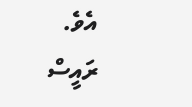އެވެ.
ރައީސް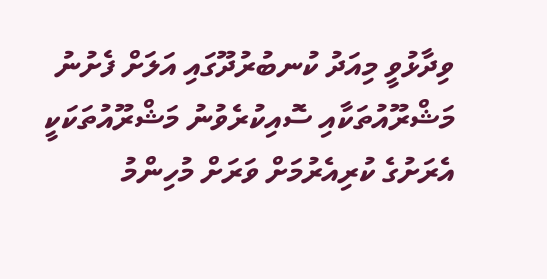ވިދާޅުވީ މިއަދު ކުނބުރުދޫގައި އަލަށް ފެށުނު މަޝްރޫއުތަކާއި ސޮއިކުރެވުނު މަޝްރޫއުތަކަކީ އެރަށުގެ ކުރިއެރުމަށް ވަރަށް މުހިންމު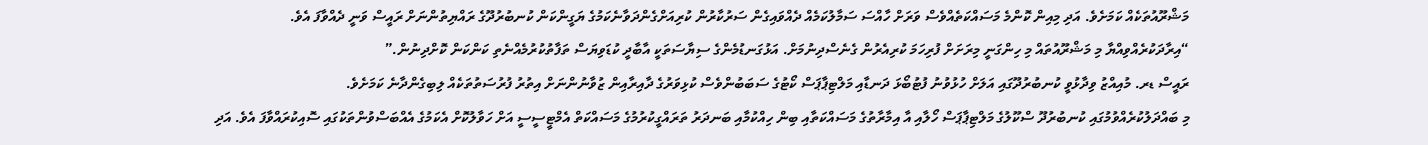މަޝްރޫއުތަކެއް ކަމަށެވެ. އަދި މިއިން ކޮންމެ މަސައްކަތެއްވެސް ވަރަށް ހާއްސަ ސަމާލުކަމެއް ދެއްވައިގެން ސަރުކާރުން ކުރިއަށްގެންދަވާނެކަމުގެ ޔަގީންކަން ކުނބުރުދޫގެ ރައްޔިތުންނަށް ރައީސް ވަނީ ދެއްވާފަ އެވެ.
“އިރާދަކުރެއްވިއްޔާ މި މަޝްރޫއުތައް މި ހިންގަނީ މިރަށަށް ފުރިހަމަ ކުރިއެރުން ގެނެސްދިނުމަށް. އަޅުގަނޑުމެންގެ ސިޔާސަތަކީ އާބާދީ ކުޑަވިޔަސް ތަފާތުކުރުމެއްނެތި ކަންކަން ކޮށްދިނުން.”
ރައީސް ޑރ. މުއިއްޒު ވިދާޅުވީ ކުނބުރުދޫގައި އަލަށް ހުޅުވުނު ފުޓުބޯޅަ ދަނޑާއި މަލްޓިޕާޕަސް ކޯޓުގެ ސަބަބުންވެސް ކުޅިވަރުގެ ދާއިރާއިން ޒުވާނުންނަށް އިތުރު ފުރުސަތުތަކެއް ލިބިގެންދާނެ ކަމަށެވެ.
މި ބައްދަލުކުރެއްވުމުގައި ކުނބުރުދޫ ސްކޫލުގެ މަލްޓިޕާޕަސް ހޯލާއި އާ އިމާރާތުގެ މަސައްކަތާއި ބިން ހިއްކުމާއި ބަނދަރު ތަރައްގީކުރުމުގެ މަސައްކަތް އެމްޓީސީސީ އަށް ހަވާލުކޮށް އެކަމުގެ އެއްބަސްވުންތަކުގައި ސޮއިކުރައްވާފަ އެވެ. އަދި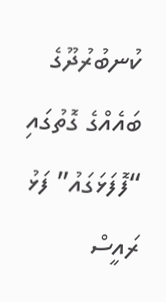ކުނބުރުދޫގެ ބައެއްގެ ގޮތުގައި “ފޮފަޅަގައު” ފަޅު ރައީސް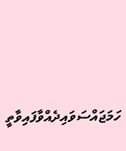ހަމަޖައްސަވައިދެއްވާފައިވާތީ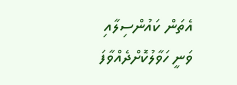އެތަން ކައުންސިލާއި ވަނީ ހަވާލުކޮށްދެއްވާފަ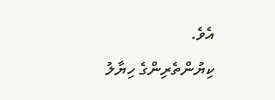އެވެ.
ކިޔުންތެރިންގެ ހިޔާލު